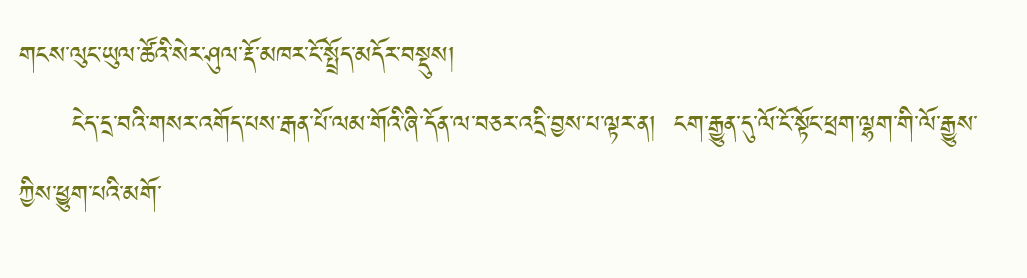གངས་ལུང་ཡུལ་ཚོའི་སེར་ཤུལ་རྡོ་མཁར་ངོ་སྤྲོད་མདོར་བསྡུས།
      ངེད་དྲ་བའི་གསར་འགོད་པས་རྒན་པོ་ལམ་གོའི་ཞི་དོན་ལ་བཅར་འདྲི་བྱས་པ་ལྟར་ན།  ངག་རྒྱུན་དུ་ལོ་ངོ་སྟོང་ཕྲག་ལྷག་གི་ལོ་རྒྱུས་ཀྱིས་ཕྱུག་པའི་མགོ་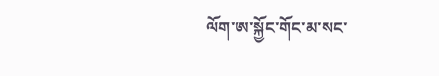ལོག་ཨ་སྐྱོང་གོང་མ་སང་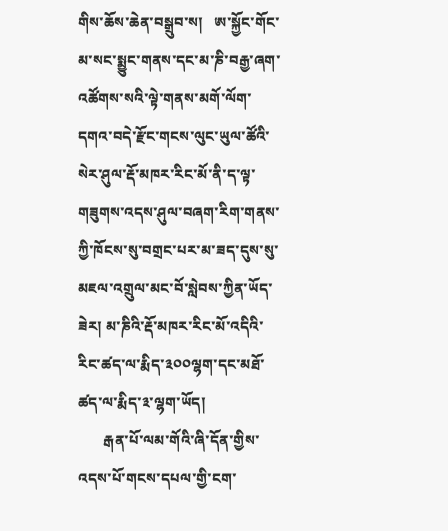གིས་ཆོས་ཆེན་བསྒྲུབ་ས།   ཨ་སྐྱོང་གོང་མ་སང་སྨྱུང་གནས་དང་མ་ཎི་བརྒྱ་ཞག་འཚོགས་སའི་ལྟེ་གནས་མགོ་ལོག་དགའ་བདེ་རྫོང་གངས་ལུང་ཡུལ་ཚོའི་སེར་ཤུལ་རྡོ་མཁར་རིང་མོ་ནི་ད་ལྟ་གཟུགས་འདས་ཤུལ་བཞག་རིག་གནས་ཀྱི་ཁོངས་སུ་བགྲང་པར་མ་ཟད་དུས་སུ་མཇལ་འགྲུལ་མང་བོ་སླེབས་ཀྱིན་ཡོད་ཟེར། མ་ཎིའི་རྡོ་མཁར་རིང་མོ་འདིའི་རིང་ཚད་ལ་རྨིད་༣༠༠ལྷག་དང་མཐོ་ཚད་ལ་རྨིད་༣་ལྷག་ཡོད།
       རྒན་པོ་ལམ་གོའི་ཞི་དོན་གྱིས་འདས་པོ་གངས་དཔལ་གྱི་ངག་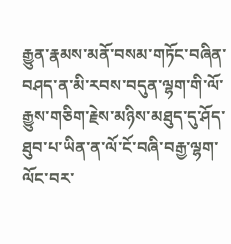རྒྱུན་རྣམས་མནོ་བསམ་གཏོང་བཞིན་བཤད་ན་མི་རབས་བདུན་ལྷག་གི་ལོ་རྒྱུས་གཅིག་རྗེས་མཉིས་མཐུད་དུ་ཤོད་ཐུབ་པ་ཡིན་ན་ལོ་ངོ་བཞི་བརྒྱ་ལྷག་ལོང་བར་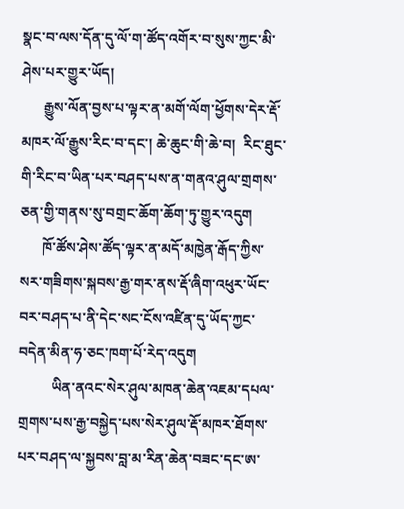སྣང་བ་ལས་དོན་དུ་ལོ་ག་ཚོད་འགོར་བ་སུས་ཀྱང་མི་ཤེས་པར་གྱུར་ཡོད།
      རྒྱུས་ལོན་བྱས་པ་ལྟར་ན་མགོ་ལོག་ཕྱོགས་དེར་རྡོ་མཁར་ལོ་རྒྱུས་རིང་བ་དང་། ཆེ་ཆུང་གི་ཆེ་བ།  རིང་ཐུང་གི་རིང་བ་ཡིན་པར་བཤད་པས་ན་གནའ་ཤུལ་གྲགས་ཅན་གྱི་གནས་སུ་བགྲང་ཆོག་ཆོག་ཏུ་གྱུར་འདུག
      ཁོ་ཚོས་ཤེས་ཚོད་ལྟར་ན་མདོ་མཁྱེན་རྒོད་ཀྱིས་སར་གཟིགས་སྐབས་རྒྱ་གར་ནས་རྡོ་ཞིག་འཕུར་ཡོང་བར་བཤད་པ་ནི་དེང་སང་ངོས་འཛིན་དུ་ཡོད་ཀྱང་བདེན་མིན་ཧ་ཅང་ཁག་པོ་རེད་འདུག
         ཡིན་ནའང་སེར་ཤུལ་མཁན་ཆེན་འཇམ་དཔལ་གྲགས་པས་རྒྱ་བསྐྱེད་པས་སེར་ཤུལ་རྡོ་མཁར་ཐོགས་པར་བཤད་ལ་སྐྱབས་བླ་མ་རིན་ཆེན་བཟང་དང་ཨ་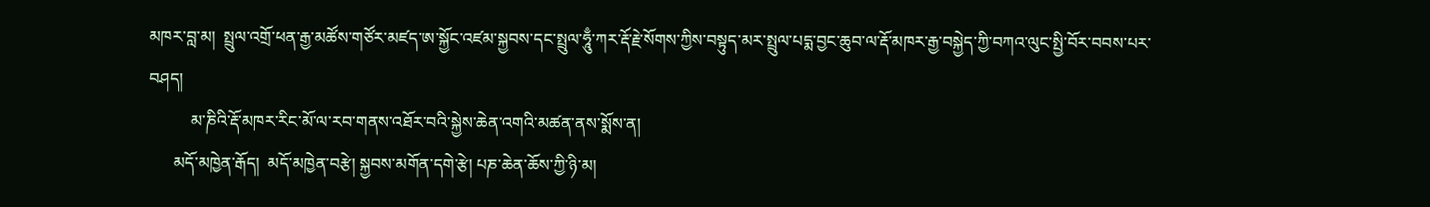མཁར་བླ་མ།  སྤྲུལ་འགྲོ་ཕན་རྒྱ་མཚོས་གཙོར་མཛད་ཨ་སྐྱོང་འཛམ་སྐྱབས་དང་སྤྲུལ་ཧཱུྃ་ཀར་རྡོ་རྗེ་སོགས་ཀྱིས་བསྟུད་མར་སྤྲུལ་པདྨ་བྱང་ཆུབ་ལ་རྡོ་མཁར་རྒྱ་བསྐྱེད་ཀྱི་བཀའ་ལུང་སྤྱི་བོར་བབས་པར་བཤད།
          མ་ཎིའི་རྡོ་མཁར་རིང་མོ་ལ་རབ་གནས་འཐོར་བའི་སྐྱེས་ཆེན་འགའི་མཚན་ནས་སྨོས་ན།
      མདོ་མཁྱེན་རྒོད།  མདོ་མཁྱེན་བརྩེ། སྐྱབས་མགོན་དགེ་རྩེ། པཎ་ཆེན་ཆོས་ཀྱི་ཉི་མ།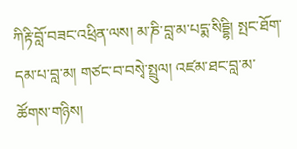ཀིརྟི་བློ་བཟང་འཕྲིན་ལས། མ་ཎི་བླ་མ་པདྨ་སིདྡྷི། སྤང་ཐོག་དམ་པ་བླ་མ། གཙང་བ་བསྭེ་སྤྲུལ། འཛམ་ཐང་བླ་མ་ཚོགས་གཉིས།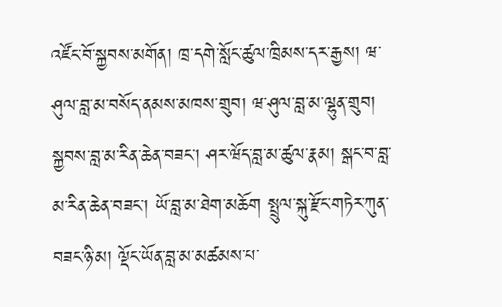འཛོང་བོ་སྐྱབས་མགོན། ཁྲ་དགེ་སློང་ཚུལ་ཁྲིམས་དར་རྒྱས། ཝ་ཤུལ་བླ་མ་བསོད་ནམས་མཁས་གྲུབ། ཝ་ཤུལ་བླ་མ་ལྷུན་གྲུབ། སྐྱབས་བླ་མ་རིན་ཆེན་བཟང་། ཤར་ཝོད་བླ་མ་ཚུལ་རྣམ། སྒང་བ་བླ་མ་རིན་ཆེན་བཟང་། ཡོ་བླ་མ་ཐེག་མཆོག སྤྲུལ་སྐུ་རྫོང་གཏེར་ཀུན་བཟང་ཉི་མ། ལྡོང་ཡོན་བླ་མ་མཚམས་པ་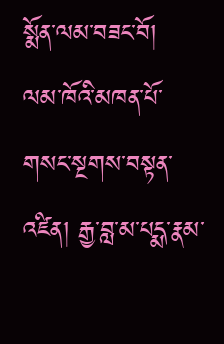སྨོན་ལམ་བཟང་བོ།  ལམ་ཁོའི་མཁན་པོ་གསང་སྔགས་བསྟན་འཛིན། རྒྱ་བླ་མ་པདྨ་རྣམ་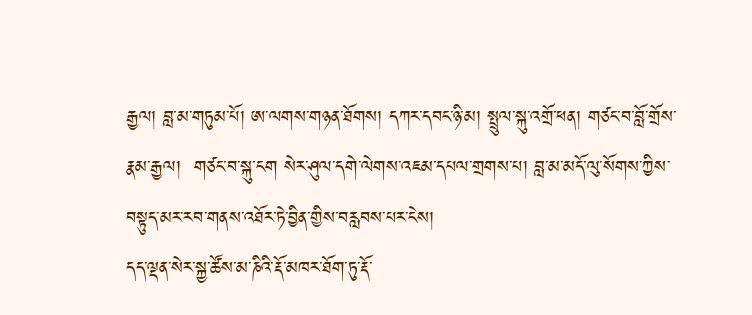རྒྱལ། བླ་མ་གཏུམ་པོ། ཨ་ལགས་གཉན་ཐོགས། དཀར་དབང་ཉི་མ། སྤྲུལ་སྐུ་འགྲོ་ཕན། གཙང་བ་བློ་གྲོས་རྣམ་རྒྱལ།  གཙང་བ་སྐུ་ངག སེར་ཤུལ་དགེ་ལེགས་འཇམ་དཔལ་གྲགས་པ། བླ་མ་མདོ་ལུ་སོགས་ཀྱིས་བསྟུད་མར་རབ་གནས་འཐོར་ཏེ་བྱིན་གྱིས་བརླབས་པར་ངེས།
དད་ལྡན་སེར་སྐྱ་ཚོས་མ་ཎིའི་རྡོ་མཁར་ཐོག་ཏུ་རྡོ་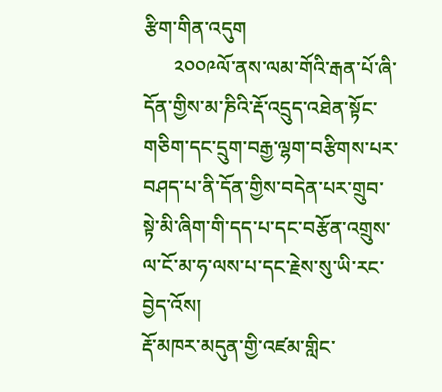རྩིག་གིན་འདུག
      ༢༠༠༩ལོ་ནས་ལམ་གོའི་རྒན་པོ་ཞི་དོན་གྱིས་མ་ཎིའི་རྡོ་འདྲུད་འཐེན་སྟོང་གཅིག་དང་དྲུག་བརྒྱ་ལྷག་བརྩིགས་པར་བཤད་པ་ནི་དོན་གྱིས་བདེན་པར་གྲུབ་སྟེ་མི་ཞིག་གི་དད་པ་དང་བརྩོན་འགྲུས་ལ་ངོ་མ་ཧ་ལས་པ་དང་རྗེས་སུ་ཡི་རང་བྱེད་འོས།
རྡོ་མཁར་མདུན་གྱི་འཛམ་གླིང་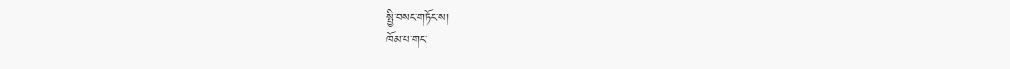སྤྱི་བསང་གཏོང་ས།
ཁོམ་པ་གང་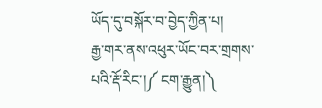ཡོད་དུ་བསྐོར་བ་བྱེད་ཀྱིན་པ།
རྒྱ་གར་ནས་འཕུར་ཡོང་བར་གྲགས་པའི་རྡོ་རིང་།༼ ངག་རྒྱུན།༽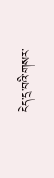ངེད་དྲ་བའི་གསར་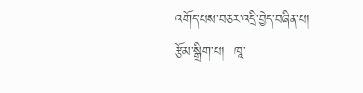འགོད་པས་བཅར་འདྲི་བྱེད་བཞིན་པ།
རྩོམ་སྒྲིག་པ།  ཁཱ་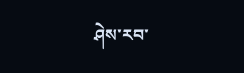ཤེས་རབ་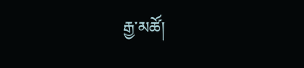རྒྱ་མཚོ།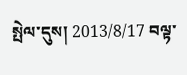སྤེལ་དུས། 2013/8/17 བལྟ་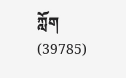ཀློག (39785)